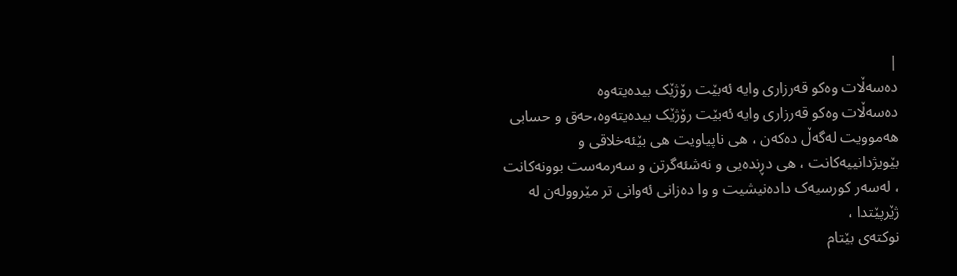|
دەسەڵات وەکو قەرزاری وایە ئەبێت رۆژێک بیدەیتەوە
دەسەڵات وەکو قەرزاری وایە ئەبێت رۆژێک بیدەیتەوە،حەق و حسابی هەموویت لەگەڵ دەکەن ، هی ناپیاویت هی بێئەخلاقی و بێویژدانییەکانت ، هی دڕندەیی و نەشئەگرتن و سەرمەست بوونەکانت ، لەسەر کورسیەک دادەنیشیت و وا دەزانی ئەوانی تر مێروولەن لە ژێرپێتدا ،
نوکتەی بێتام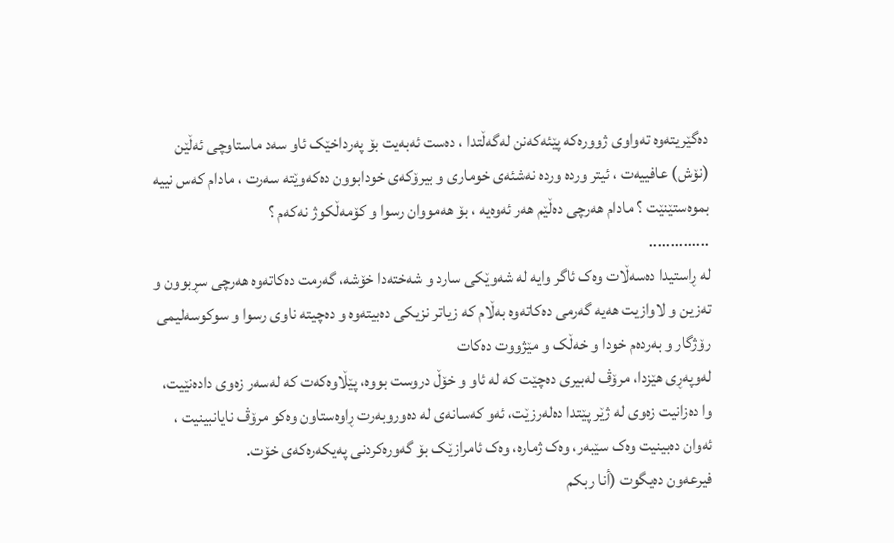دەگێریتەوە تەواوی ژوورەکە پێئەکەنن لەگەڵتدا ، دەست ئەبەیت بۆ پەرداخێک ئاو سەد ماستاوچی ئەڵێن (نۆش) عافییەت ، ئیتر وردە وردە نەشئەی خوماری و بیرۆکەی خودابوون دەکەوێتە سەرت ، مادام کەس نییە بموەستێنێت ؟ مادام هەرچی دەڵێم هەر ئەوەیە ، بۆ هەمووان رسوا و کۆمەڵکوژ نەکەم ؟
..............
لە ڕاستیدا دەسەڵات وەک ئاگر وایە لە شەوێکی سارد و شەختەدا خۆشە، گەرمت دەکاتەوە هەرچی سڕبوون و تەزین و لاوازیت هەیە گەرمی دەکاتەوە بەڵام کە زیاتر نزیکی دەبیتەوە و دەچیتە ناوی رسوا و سوکوسەلیمی رۆژگار و بەردەم خودا و خەڵک و مێژووت دەکات
لەوپەڕی هێزدا، مرۆڤ لەبیری دەچێت کە لە ئاو و خۆڵ دروست بووە، پێڵاوەکەت کە لەسەر زەوی دادەنێیت، وا دەزانیت زەوی لە ژێر پێتدا دەلەرزێت، ئەو کەسانەی لە دەوروبەرت ڕاوەستاون وەکو مرۆڤ نایانبینیت ، ئەوان دەبینیت وەک سێبەر، وەک ژمارە، وەک ئامرازێک بۆ گەورەکردنی پەیکەرەکەی خۆت.
فیرعەون دەیگوت (أنا ربكم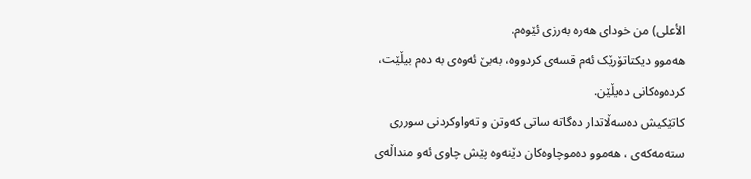الأعلى) من خودای هەرە بەرزی ئێوەم.
هەموو دیکتاتۆرێک ئەم قسەی کردووە، بەبێ ئەوەی بە دەم بیڵێت، کردەوەکانی دەیڵێن.
کاتێکیش دەسەڵاتدار دەگاتە ساتی کەوتن و تەواوکردنی سورری ستەمەکەی ، هەموو دەموچاوەکان دێنەوە پێش چاوی ئەو منداڵەی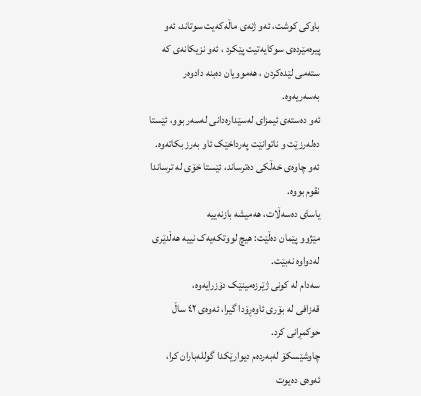باوکی کوشت، ئەو ژنەی ماڵەکەیت سوتاند، ئەو پیرەمێردەی سوکایەتیت پێکرد ، ئەو نزیکانەی کە ستەمی لێدەکردن ، هەموویان دەبنە دادوەر بەسەریەوە.
ئەو دەستەی ئیمزای لەسێدارەدانی لەسەر بوو، ئێستا دەلەرزێت و ناتوانێت پەرداخێک ئاو بەرز بکاتەوە.
ئەو چاوەی خەڵکی دەترساند، ئێستا خۆی لە ترساندا نقوم بووە.
یاسای دەسەڵات، هەمیشە بازنەییە
مێژوو پێمان دەڵێت: هیچ لووتکەیەک نییە هەڵدێری لەدواوە نەبێت.
سەدام لە کونی ژێرزەمینێک دۆزرایەوە،
قەزافی لە بۆری ئاوەڕۆدا گیرا، ئەوەی ٤٢ ساڵ حوکمڕانی کرد.
چاوشێسکۆ لەبەردەم دیوارێکدا گوللەباران کرا، ئەوەی دەیوت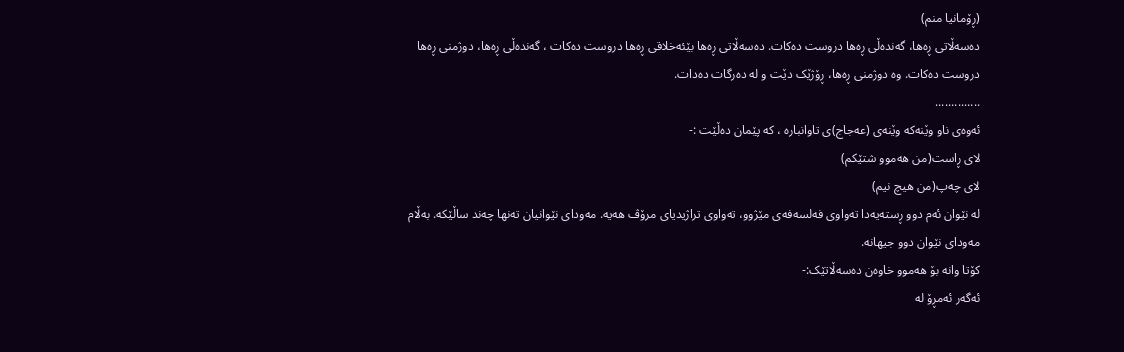(ڕۆمانیا منم)
دەسەڵاتی ڕەها، گەندەڵی ڕەها دروست دەکات. دەسەڵاتی ڕەها بێئەخلاقی ڕەها دروست دەکات ، گەندەڵی ڕەها، دوژمنی ڕەها دروست دەکات. وە دوژمنی ڕەها، ڕۆژێک دێت و لە دەرگات دەدات.
..............
ئەوەی ناو وێنەکە وێنەی (عەجاج)ی تاوانبارە ، کە پێمان دەڵێت :-
لای ڕاست(من هەموو شتێکم)
لای چەپ(من هیچ نیم)
لە نێوان ئەم دوو ڕستەیەدا تەواوی فەلسەفەی مێژوو، تەواوی تراژیدیای مرۆڤ هەیە. مەودای نێوانیان تەنها چەند ساڵێکە. بەڵام مەودای نێوان دوو جیهانە.
کۆتا وانە بۆ هەموو خاوەن دەسەڵاتێک:-
ئەگەر ئەمڕۆ لە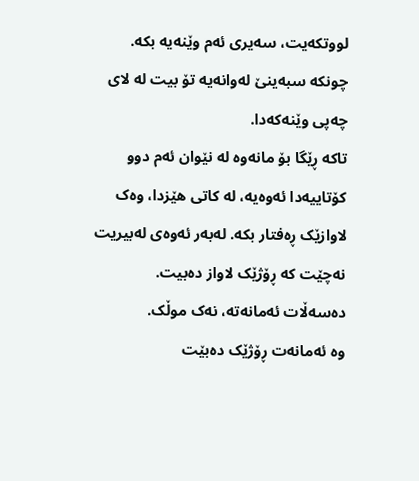لووتکەیت، سەیری ئەم وێنەیە بکە.
چونکە سبەینێ لەوانەیە تۆ بیت لە لای چەپی وێنەکەدا.
تاکە ڕێگا بۆ مانەوە لە نێوان ئەم دوو کۆتاییەدا ئەوەیە، لە کاتی هێزدا، وەک لاوازێک ڕەفتار بکە. لەبەر ئەوەی لەبیریت نەچێت کە ڕۆژێک لاواز دەبیت.
دەسەڵات ئەمانەتە، نەک موڵک.
وە ئەمانەت ڕۆژێک دەبێت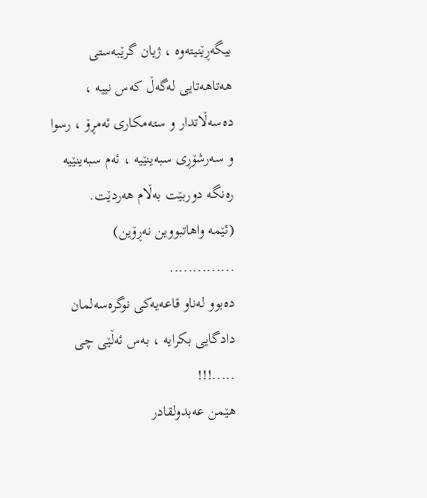بیگەڕێنیتەوە ، ژیان گرێبەستی هەتاهەتایی لەگەڵ کەس نییە ، دەسەڵاتدار و ستەمکاری ئەمڕۆ ، رسوا و سەرشۆڕی سبەینێیە ، ئەم سبەینێیە رەنگە دوربێت بەڵام هەردێت.
(ئێمە واهاتبووین نەڕۆین)
..............
دەبوو لەناو قاعەیەکی نوگرەسەلمان دادگایی بکرایە ، بەس ئەڵێی چی .....!!!
هێمن عەبدولقادر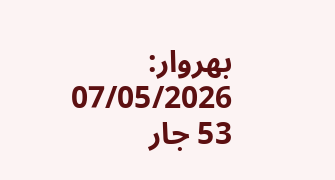بهروار: 07/05/2026
53 جار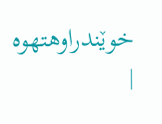خوێندراوهتهوه
|